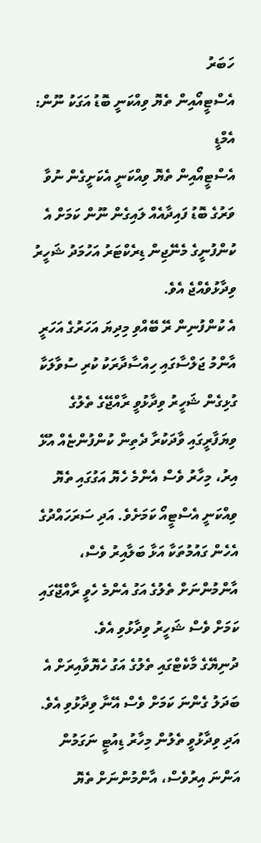ހަބަރު
އެސްޓީއޯއިން ތެޔޮ ވިއްކަނީ ބޮޑު އަގަކު ނޫން: އެމްޑީ
އެސްޓީއޯއިން ތެޔޮ ވިއްކަނީ އެކަށީގެން ނުވާ ވަރުގެ ބޮޑު ފައިދާއެއް ލައިގެން ނޫން ކަމަށް އެ ކުންފުނީގެ މެނޭޖިން ޑިރެކްޓަރު އަހުމަދު ޝަހީރު ވިދާޅުވެއްޖެ އެވެ.
އެ ކުންފުނިން ރޭ ބޭއްވި މިދިޔަ އަހަރުގެ އަހަރީ އާންމު ޖަލްސާގައި ހިއްސާދާރަކު ކުރި ސުވާލަކާ ގުޅިގެން ޝަހީރު ވިދާޅުވީ ރާއްޖޭގެ ތެލުގެ ވިޔަފާރީގައި ވާދަކުރާ ދެތިން ކުންފުންޏެއް އުޅޭ އިރު، މިހާރު ވެސް އެންމެ ހެޔޮ އަގުގައި ތެޔޮ ވިއްކަނީ އެސްޓީއޯ ކަމަށެވެ. އަދި ސަރަހައްދުގެ އެހެން ގައުމުތަކާ އަޅާ ބަލާއިރު ވެސް، އާންމުންނަށް ތެލުގެ އަގު އެންމެ ހެވީ ރާއްޖޭގައި ކަމަށް ވެސް ޝަހީރު ވިދާޅުވި އެވެ.
ދުނިޔޭގެ މާކެޓްގައި ތެލުގެ އަގު ހެޔޮވާއިރަށް އެ ބަދަލު ގެންނަ ކަމަށް ވެސް އޭނާ ވިދާޅުވި އެވެ. އަދި ވިދާޅުވީ ތެލުން މިހާރު ޑިއުޓީ ނަގަމުން އަންނަ އިރުވެސް، އާންމުންނަށް ތެޔޮ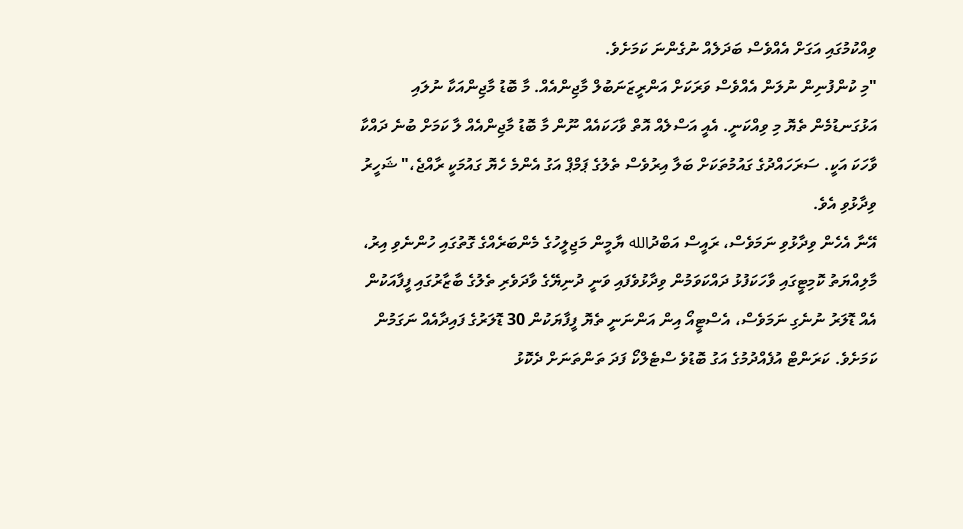ވިއްކުމުގައި އަގަށް އެއްވެސް ބަދަލެއް ނުގެންނަ ކަމަށެވެ.
"މި ކުންފުނިން ނުލަން އެއްވެސް ވަރަކަށް އަންރީޒަނަބުލް މާޖިންއެއް. މާ ބޮޑު މާޖިންއަކާ ނުލައި އަޅުގަނޑުމެން ތެޔޮ މި ވިއްކަނީ. އެއީ އަސްލެއް އޮތް ވާހަކައެއް ނޫން މާ ބޮޑު މާޖިންއެއް ލާ ކަމަށް ބުނެ ދައްކާ ވާހަކަ އަކީ. ސަރަހައްދުގެ ގައުމުތަކަށް ބަލާ އިރުވެސް ތެލުގެ ޕަމްޕް އަގު އެންމެ ހެޔޮ ގައުމަކީ ރާއްޖެ،" ޝަހީރު ވިދާޅުވި އެވެ.
އޭނާ އެހެން ވިދާޅުވި ނަމަވެސް، ރައީސް އަބްދުالله ޔާމީން މަޖިލީހުގެ މެންބަރެއްގެ ގޮތުގައި ހުންނެވި އިރު، މާލިއްޔަތު ކޮމިޓީގައި ވާހަކަފުޅު ދައްކަވަމުން ވިދާޅުވެފައި ވަނީ ދުނިޔޭގެ ވާދަވެރި ތެލުގެ ބާޒާރުގައި ފީފާއަކުން އެއް ޑޮލަރު ނުނެގި ނަމަވެސް، އެސްޓީއޯ އިން އަންނަނީ ތެޔޮ ފީފާޔަކުން 30 ޑޮލަރުގެ ފައިދާއެއް ނަގަމުން ކަމަށެވެ. ކަރަންޓް އުފެއްދުމުގެ އަގު ބޮޑުވެ ސްޓެލްކޯ ފަދަ ތަންތަނަށް ދެކޮޅު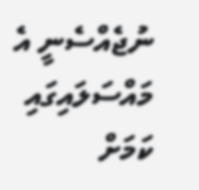ނުޖެއްސެނީ އެ މައްސަލައިގައި ކަމަށް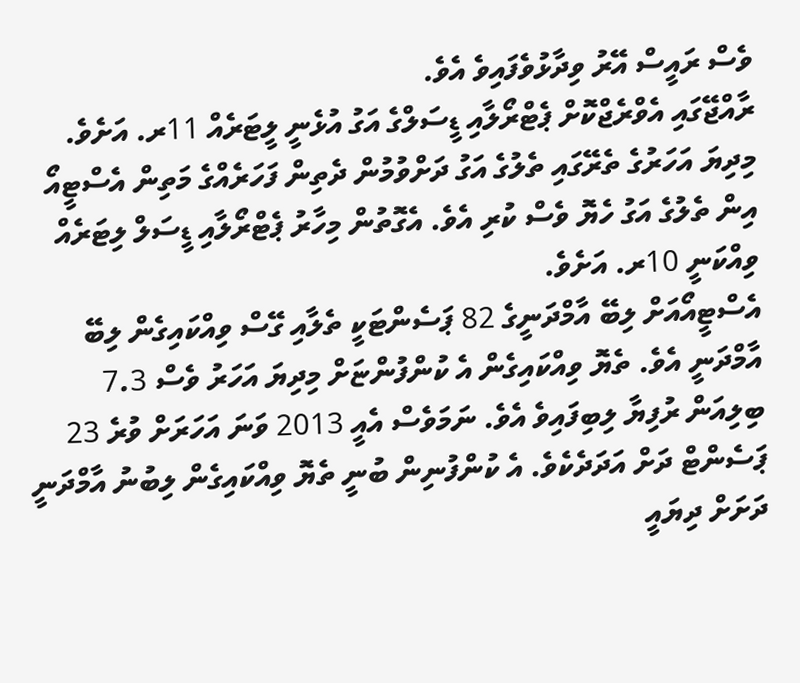ވެސް ރައީސް އޭރު ވިދާޅުވެފައިވެ އެވެ.
ރާއްޖޭގައި އެވްރެޖްކޮށް ޕެޓްރޯލާއި ޑީސަލްގެ އަގު އުޅެނީ ލީޓަރެއް 11ރ. އަށެވެ. މިދިޔަ އަހަރުގެ ތެރޭގައި ތެލުގެ އަގު ދަށްވުމުން ދެތިން ފަހަރެއްގެ މަތިން އެސްޓީއޯ އިން ތެލުގެ އަގު ހެޔޮ ވެސް ކުރި އެވެ. އެގޮތުން މިހާރު ޕެޓްރޯލާއި ޑީސަލް ލިޓަރެއް ވިއްކަނީ 10ރ. އަށެވެ.
އެސްޓީއޯއަށް ލިބޭ އާމްދަނީގެ 82 ޕަސެންޓަކީ ތެލާއި ގޭސް ވިއްކައިގެން ލިބޭ އާމްދަނީ އެވެ. ތެޔޮ ވިއްކައިގެން އެ ކުންފުންޏަށް މިދިޔަ އަހަރު ވެސް 7.3 ބިލިއަން ރުފިޔާ ލިބިފައިވެ އެވެ. ނަމަވެސް އެއީ 2013 ވަނަ އަހަރަށް ވުރެ 23 ޕަސެންޓް ދަށް އަދަދެކެވެ. އެ ކުންފުނިން ބުނީ ތެޔޮ ވިއްކައިގެން ލިބުނު އާމްދަނީ ދަށަށް ދިޔައީ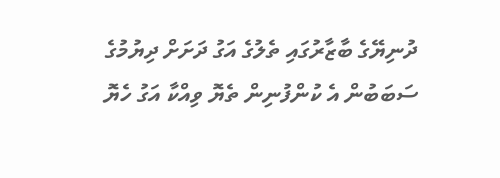ދުނިޔޭގެ ބާޒާރުގައި ތެލުގެ އަގު ދަށަށް ދިޔުމުގެ ސަބަބުން އެ ކުންފުނިން ތެޔޮ ވިއްކާ އަގު ހެޔޮ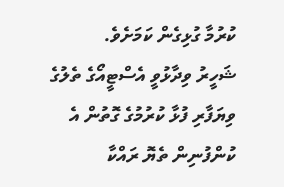ކުރުމާ ގުޅިގެން ކަމަށެވެ.
ޝަހީރު ވިދާޅުވީ އެސްޓީއޯގެ ތެލުގެ ވިޔަފާރި ފުޅާ ކުރުމުގެ ގޮތުން އެ ކުންފުނިން ތެޔޮ ރައްކާ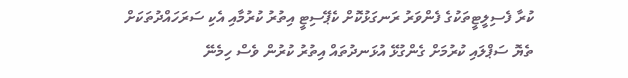ކުރާ ފެސިލީޓީތަކުގެ ފެންވަރު ރަނގަޅުކޮށް ކެޕޭސިޓީ އިތުރު ކުރުމާއި އެކި ސަރަހައްދުތަކަށް ތެޔޮ ސަޕްލައި ކުރުމަށް ގެންގުޅޭ އުޅަނދުތައް އިތުރު ކުރުން ވެސް ހިމެނޭ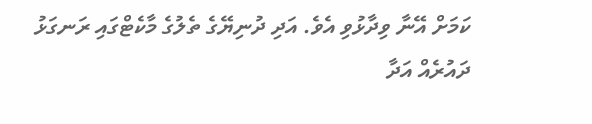ކަމަށް އޭނާ ވިދާޅުވި އެވެ. އަދި ދުނިޔޭގެ ތެލުގެ މާކެޓްގައި ރަނގަޅު ދައުރެއް އަދާ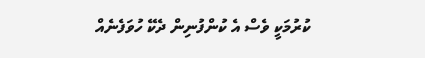ކުރުމަކީ ވެސް އެ ކުންފުނިން ދެކޭ ހުވަފެނެއް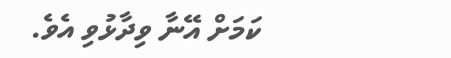ކަމަށް އޭނާ ވިދާޅުވި އެވެ.